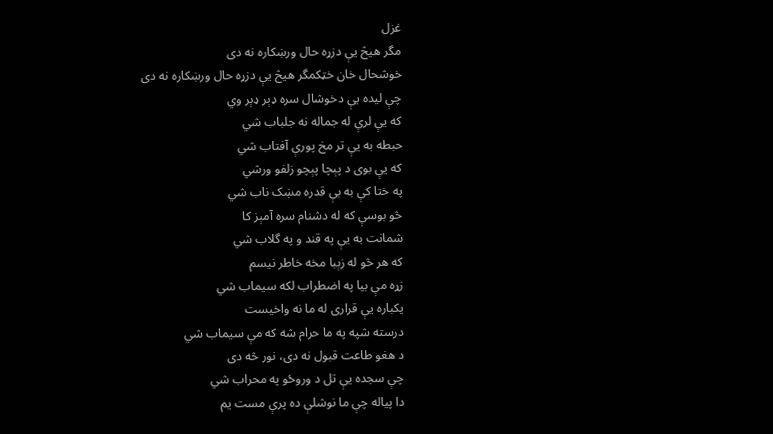غزل
مگر هيڅ يې دزړه حال ورښکاره نه دی
خوشحال خان خټکمگر هيڅ يې دزړه حال ورښکاره نه دی
چې ليده يې دخوشال سره ډېر ډېر وي
که يې لرې له جماله نه جلباب شي
حبطه به يې تر مخ پورې آفتاب شي
که يې بوی د پېچا پېچو زلفو ورشي
په ختا کې به بې قدره مښک ناب شي
څو بوسې که له دشنام سره آمېز کا
شمانت به يې په قند و په گلاب شي
که هر څو له زېبا مخه خاطر نيسم
زړه مې بيا په اضطراب لکه سيماب شي
يکباره يې قراری له ما نه واخيست
درسته شپه په ما حرام شه که مې سيماب شي
د هغو طاعت قبول نه دی، نور څه دی
چې سجده يې تل د وروځو په محراب شي
دا پياله چې ما نوشلې ده پرې مست يم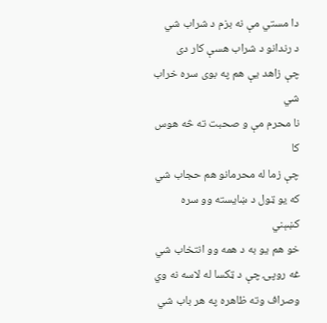دا مستي مې نه بزم د شراب شي
د رندانو د شراب هسې کار دی
چې زاهد يې هم په بوی سره خراب شي
نا محرم مې و صحبت ته څه هوس کا
چې زما له محرمانو هم حجاب شي
که يو ټول د ښايسته وو سره کښېني
خو هم يو به د همه وو انتخاب شي
غه روپۍ چې د ټکسا له لاسه نه وي
وصراف وته ظاهره په هر باب شي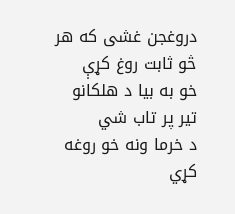دروغجن غشی که هر څو ثابت روغ کړې
خو به بيا د هلکانو تير پر تاب شي
د خرما ونه خو روغه کړي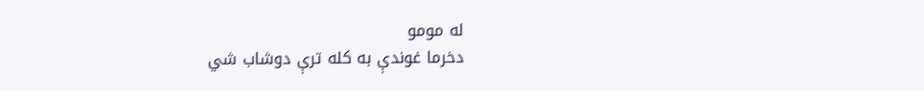له مومو
دخرما غوندې به کله ترې دوشاب شي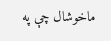ماخوشال چې په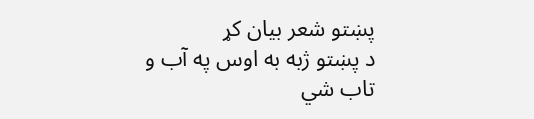پښتو شعر بيان کړ
د پښتو ژبه به اوس په آب و تاب شي